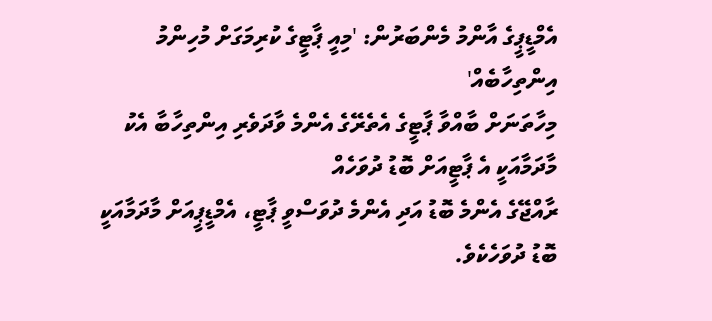އެމްޑީޕީގެ އާންމު މެންބަރުން: 'މިއީ ޕާޓީގެ ކުރިމަގަށް މުހިންމު އިންތިހާބެއް'
މިހާތަނަށް ބާއްވާ ޕާޓީގެ އެތެރޭގެ އެންމެ ވާދަވެރި އިންތިހާބާ އެކު މާދަމާއަކީ އެ ޕާޓީއަށް ބޮޑު ދުވަހެއް
ރާއްޖޭގެ އެންމެ ބޮޑު އަދި އެންމެ ދުވަސްވީ ޕާޓީ، އެމްޑީޕީއަށް މާދަމާއަކީ ބޮޑު ދުވަހެކެވެ.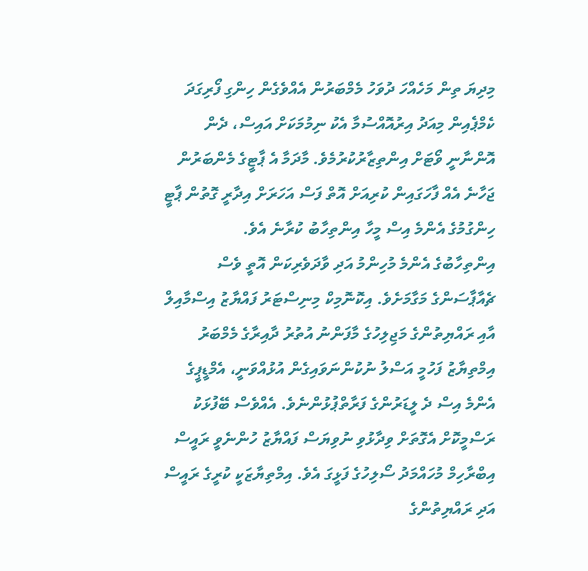މިދިޔަ ތިން މަހެއްހަ ދުވަހު މެމްބަރުން އެއްވެގެން ހިންގި ފޯރިގަދަ ކެމްޕެއިން މިއަދު އިރުއޮއްސުމާ އެކު ނިމުމަކަށް އައިސް، ދެން އޮންނާނީ ވޯޓަށް އިންތިޒާރުކުރުމެވެ. މާދަމާ އެ ޕާޓީގެ މެންބަރުން ޖަހާނެ އެއް ފާހަގައިން ކުރިއަށް އޮތް ފަސް އަހަރަށް އިދާރީ ގޮތުން ޕާޓީ ހިންގުމުގެ އެންމެ އިސް މީހާ އިންތިހާބު ކުރާނެ އެވެ.
އިންތިހާބުގެ އެންމެ މުހިންމު އަދި ވާދަވެރިކަން އޮތީ ވެސް ޗެއާޕާސަންގެ މަގާމަށެވެ. އިކޮނޮމިކް މިނިސްޓަރު ފައްޔާޒު އިސްމާއިލް އާއި ރައްޔިތުންގެ މަޖިލިހުގެ މާފަންނު އުތުރު ދާއިރާގެ މެމްބަރު އިމްތިޔާޒު ފަހުމީ އަސްލު ނުކުންނަވައިގެން އުޅުއްވަނީ، އެމްޑީޕީގެ އެންމެ އިސް ދެ ލީޑަރުންގެ ފަރާތްޕުޅުންނެވެ. އެއްވެސް ބޭފުޅަކު ރަސްމީކޮށް އެގޮތަށް ވިދާޅުވި ނުވިޔަސް ފައްޔާޒު ހުންނެވީ ރައީސް އިބްރާހިމް މުހައްމަދު ސޯލިހުގެ ފަޅީގަ އެވެ. އިމްތިޔާޒަކީ ކުރީގެ ރައީސް އަދި ރައްޔިތުންގެ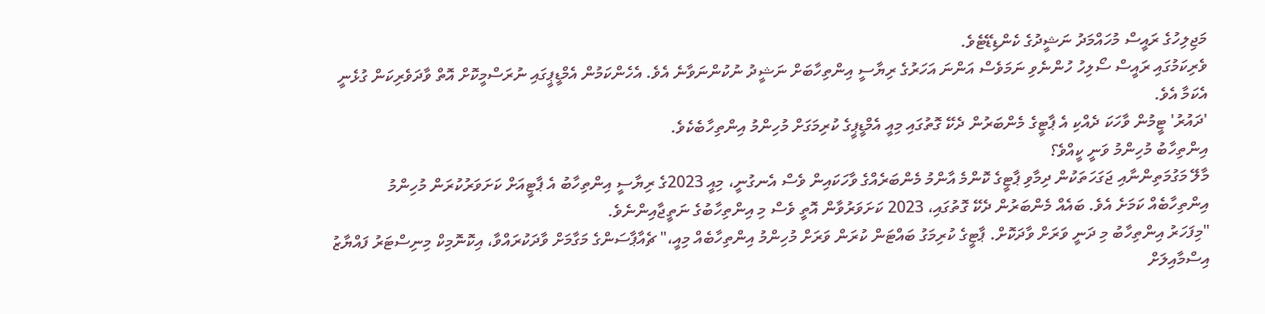މަޖިލިހުގެ ރައީސް މުހައްމަދު ނަޝީދުގެ ކެންޑިޑޭޓެވެ.
ވެރިކަމުގައި ރައީސް ސޯލިހު ހުންނެވި ނަމަވެސް އަންނަ އަހަރުގެ ރިޔާސީ އިންތިހާބަށް ނަޝީދު ނުކުންނަވާނެ އެވެ. އެހެންކަމުން އެމްޑީޕީގައި ނުރަސްމީކޮށް އޮތް ވާދަވެރިކަން ގުޅެނީ އެކަމާ އެވެ.
'ދައުރު' ޓީމުން ވާހަކަ ދެއްކި އެ ޕާޓީގެ މެންބަރުން ދެކޭ ގޮތުގައި މިއީ އެމްޑީޕީގެ ކުރިމަގަށް މުހިންމު އިންތިހާބެކެވެ.
އިންތިހާބު މުހިންމު ވަނީ ކީއްވެ؟
މާލޭ މަގުމަތިންނާއި ޖަގަހަތަކުން ދިމާވި ޕާޓީގެ ކޮންމެ އާންމު މެންބަރެއްގެ ވާހަކައިން ވެސް އެނގުނީ، މިއީ 2023ގެ ރިޔާސީ އިންތިހާބު އެ ޕާޓީއަށް ކަށަވަރުކުރަން މުހިންމު އިންތިހާބެއް ކަމަށެ އެވެ. ބައެއް މެންބަރުން ދެކޭ ގޮތުގައި، 2023 ކަށަވަރުވާން އޮތީ ވެސް މި އިންތިހާބުގެ ނަތީޖާއިންނެވެ.
"މިފަހަރު އިންތިހާބު މި ދަނީ ވަރަށް ވާދަކޮށް. ޕާޓީގެ ކުރިމަގު ބައްޓަން ކުރަން ވަރަށް މުހިންމު އިންތިހާބެއް މިއީ،" ޗެއާޕާސަންގެ މަގާމަށް ވާދަކުރައްވާ، އިކޮނޮމިކް މިނިސްޓަރު ފައްޔާޒު އިސްމާއިލަށް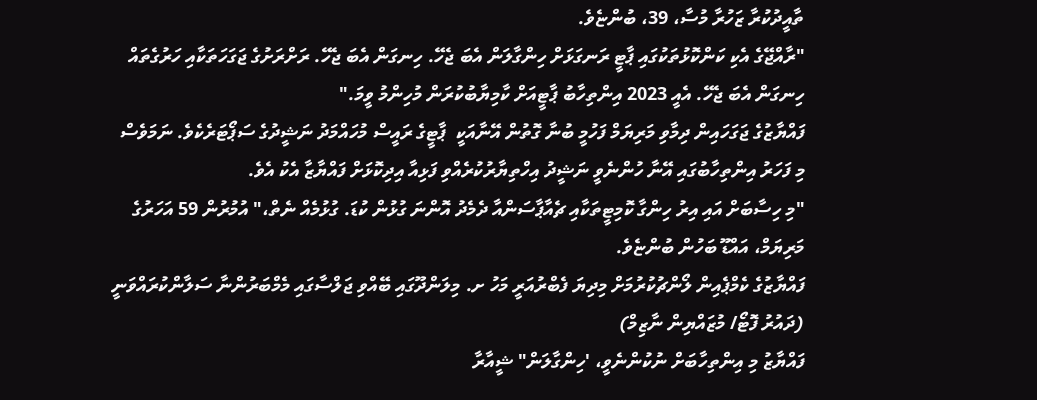ތާއީދުކުރާ ޒަހުރާ މުސާ، 39، ބުންޏެވެ.
"ރާއްޖޭގެ އެކި ކަންކޮޅުތަކުގައި ޕާޓީ ރަނގަޅަށް ހިންގާލަން އެބަ ޖެހޭ. ހިނގަން އެބަ ޖެހޭ. ރަށްރަށުގެ ޖަގަހަތަކާއި ހަރުގެތައް ހިނގަން އެބަ ޖެހޭ. އެއީ 2023 އިންތިހާބު ޕާޓީއަށް ކާމިޔާބުކުރަން މުހިންމު ވީމަ."
ފައްޔާޒުގެ ޖަގަހައިން ދިމާވި މަރިޔަމް ފަހުމީ ބުނާ ގޮތުން އޭނާއަކީ  ޕާޓީގެ ރައީސް މުހައްމަދު ނަޝީދުގެ ސަޕޯޓަރެކެވެ. ނަމަވެސް މި ފަހަރު އިންތިހާބުގައި އޭނާ ހުންނެވީ ނަޝީދު އިހްތިޔާރުކުރެއްވި ފަޅިއާ އިދިކޮޅަށް ފައްޔާޒާ އެކު އެވެ.
"މި ހިސާބަށް އައި އިރު ހިންގާ ކޮމިޓީތަކާއި ޗެއާޕާސަންއާ ދެމެދު އޮންނަ ގުޅުން ކުޑަ. ގުޅުމެއް ނެތް،" އުމުރުން 59 އަހަރުގެ މަރިޔަމް، އައްޑޫ ބަހުން ބުންޏެވެ.
ފައްޔާޒުގެ ކެމްޕެއިން ލޯންޗުކުރުމަށް މިދިޔަ ފެބްރުއަރީ މަހު ށ. މިލަންދޫގައި ބޭއްވި ޖަލްސާގައި މެމްބަރުންނާ ސަލާންކުރައްވަނީ (ދައުރު ފޮޓޯ/ މުޒައްޔިން ނާޒިމް)
ފައްޔާޒު މި އިންތިހާބަށް ނުކުންނެވީ، 'ހިންގާލަން" ޝީއާރާ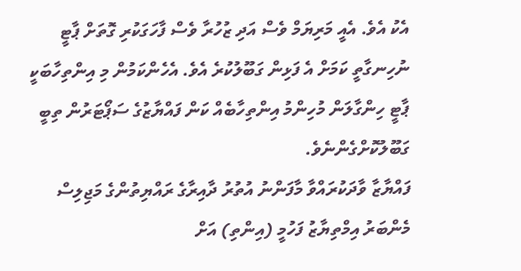އެކު އެވެ. އެއީ މަރިޔަމް ވެސް އަދި ޒުހުރާ ވެސް ފާހަގަކުރި ގޮތަށް ޕާޓީ ނުހިނގާތީ ކަމަށް އެ ފަޅިން ގަބޫލުކުރެ އެވެ. އެހެންކަމުން މި އިންތިހާބަކީ ޕާޓީ ހިންގާލަން މުހިންމު އިންތިހާބެއް ކަން ފައްޔާޒުގެ ސަޕޯޓަރުން ތިބީ ގަބޫލުކޮށްގެންނެވެ.
ފައްޔާޒާ ވާދަކުރައްވާ މާފަންނު އުތުރު ދާއިރާގެ ރައްޔިތުންގެ މަޖިލިސް މެންބަރު އިމްތިޔާޒު ފަހުމީ (އިންތި) އަށް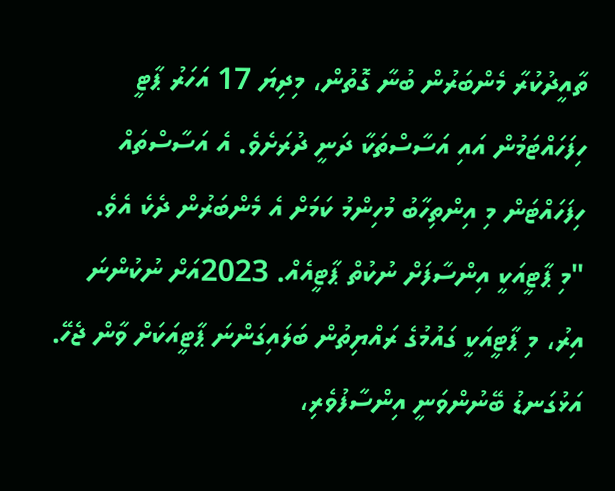ތާއީދުކުރާ މެންބަރުން ބުނާ ގޮތުން، މިދިޔަ 17 އަހަރު ޕާޓީ ހިފަހައްޓަމުން އައި އަސާސްތަކާ ދަނީ ދުރަށެވެ. އެ އަސާސްތައް ހިފަހައްޓަން މި އިންތިހާބު މުހިންމު ކަމަށް އެ މެންބަރުން ދެކެ އެވެ.
"މި ޕާޓީއަކީ އިންސާފަށް ނުކުތް ޕާޓީއެއް. 2023އަށް ނުކުންނަ އިރު، މި ޕާޓީއަކީ ގައުމުގެ ރައްޔިތުން ބަލައިގަންނަ ޕާޓީއަކަށް ވާން ޖެހޭ. އަޅުގަނޑު ބޭނުންވަނީ އިންސާފުވެރި،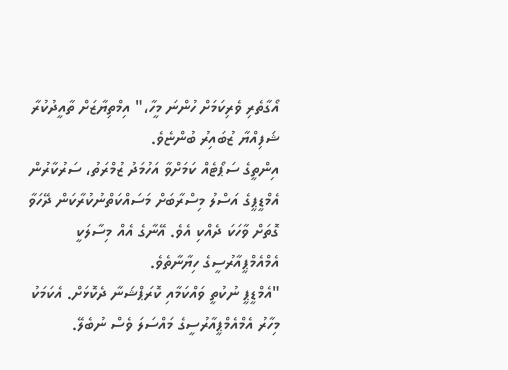އޯގާތެރި ވެރިކަމަށް ހުންނަ މީހާ،" އިމްތިޔާޒަށް ތާއީދުކުރާ ޝަފިއްޔާ ޒުބައިރު ބުންޏެވެ.
އިންތީގެ ސަޕޯޓެއް ކަމަށްވާ އަހުމަދު ޒުމްރަތު، ސަރުކާރުން އެމްޑީޕީގެ އަސްލު މިސްރާބަށް މަސައްކަތްނުކުރާކަން ދޭހަވާ ގޮތަށް ވާހަކަ ދެއްކި އެވެ. އޭނާގެ އެއް މިސާލަކީ އެމްއެމްޕީއާރުސީގެ ހިޔާނާތެވެ.
"އެމްޑީޕީ ނުކުތީ ވައްކަމާއި ކޮރަޕްޝަނާ ދެކޮޅަށް. އެކަމަކު މިހާރު އެމްއެމްޕީއާރުސީގެ މައްސަލަ ވެސް ނުބެލޭ.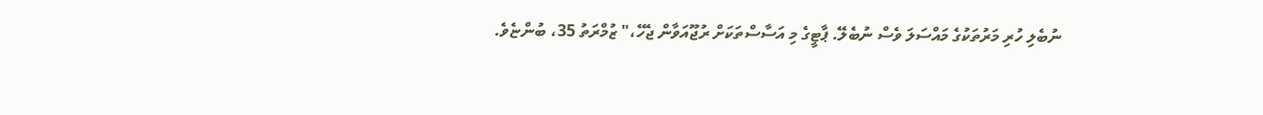ނުބެލި ހުރި މަރުތަކުގެ މައްސަލަ ވެސް ނުބެލޭ. ޕާޓީގެ މި އަސާސްތަކަށް ރުޖޫއަވާން ޖެހޭ،" ޒުމްރަތު 35، ބުންޏެވެ.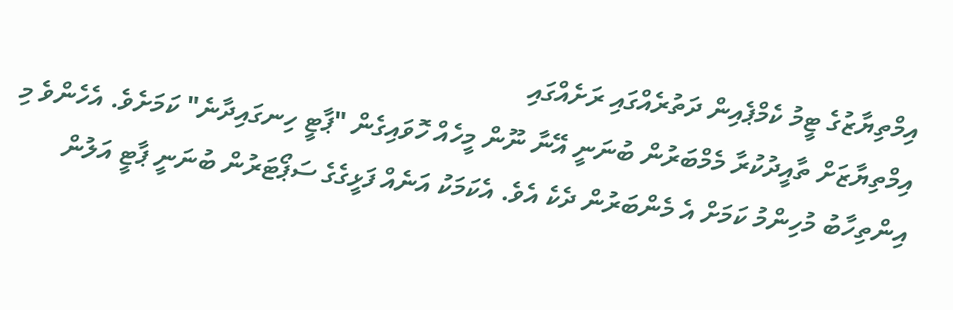އިމްތިޔާޒުގެ ޓީމު ކެމްޕެއިން ދަތުރެއްގައި ރަށެއްގައި
އިމްތިޔާޒަށް ތާއީދުކުރާ މެމްބަރުން ބުނަނީ އޭނާ ނޫން މީހެއް ހޮވައިގެން "ޕާޓީ ހިނގައިދާނެ" ކަމަށެވެ. އެހެންވެ މި އިންތިހާބު މުހިންމު ކަމަށް އެ މެންބަރުން ދެކެ އެވެ. އެކަމަކު އަނެއް ފަޅީގެގެ ސަޕޯޓަރުން ބުނަނީ ޕާޓީ އަލުން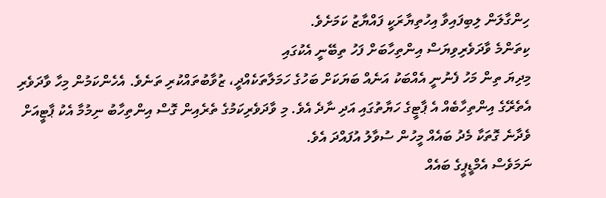ހިންގާލަން ލިބިފައިވާ އިހުތިޔާރަކީ ފައްޔާޒު ކަމަށެވެ.
ކިތަންމެ ވާދަވެރިވިޔަސް އިންތިހާބަށް ފަހު ތިބޭނީ އެކުގައި
މިދިޔަ ތިން މަހު ފެނުނީ އެއްބަކު އަނެއް ބަޔަކަށް ބަހުގެ ހަމަލާތަކެއްދީ، ޒުވާބުތައްކުރި ތަނެވެ. އެހެންކަމުން މިހާ ވާދަވެރި އެތެރޭގެ އިންތިހާބެއް އެ ޕާޓީގެ ހަޔާތުގައި އަދި ނާދެ އެވެ. މި ވާދަވެރިކަމުގެ ތެރެއިން ގޮސް އިންތިހާބު ނިމުމާ އެކު ޕާޓީއަށް ވެދާނެ ގޮތަކާ މެދު ބައެއް މީހުން ސުވާލު އުފައްދަ އެވެ.
ނަމަވެސް އެމްޑީޕީގެ ބައެއް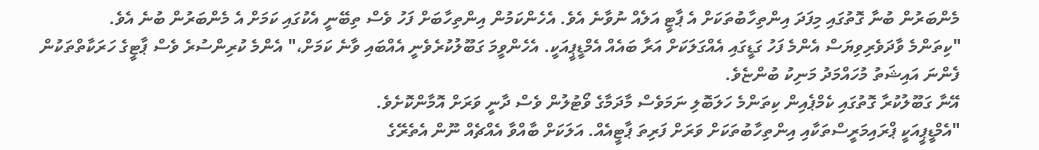މެންބަރުން ބުނާ ގޮތުގައި މިފަދަ އިންތިހާބުތަކަށް އެ ޕާޓީ އަލެއް ނުވާނެ އެވެ. އެހެންކަމުން އިންތިހާބަށް ފަހު ވެސް ތިބޭނީ އެކުގައި ކަމަށް އެ މެންބަރުން ބުނެ އެވެ.
"ކިތަންމެ ވާދަވެރިވިޔަސް އެންމެ ފަހު ގަޑީގައި އެއްގަލަކަށް އަރާ ބައެއް އެމްޑީޕީއަކީ. އެހެންވީމަ ގަބޫލުކުރެވެނީ އެއްބައި ވާނެ ކަމަށް،" އެންމެ ކުރިންސުރެ ވެސް ޕާޓީގެ ހަރަކާތްތަކުން ފެންނަ އައިޝަތު މުހައްމަދު މަނިކު ބުންޏެވެ.
އޭނާ ގަބޫލުކުރާ ގޮތުގައި ކެމްޕެއިން ކިތަންމެ ހަލަބޮލި ނަމަވެސް މާދަމާގެ ވޯޓުލުން ވެސް ދާނީ ވަރަށް އޮމާންކޮށެވެ.
"އެމްޑީޕީއަކީ ޕްރައިމަރީސްތަކާއި އިންތިހާބުތަކަށް ވަރަށް ފަރިތަ ޕާޓީއެއް. އަލަކަށް ބާއްވާ އެއްޗެއް ނޫން އެތެރޭގެ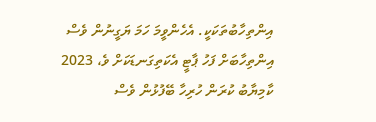އިންތިހާބުތަކަކީ. އެހެންވީމަ ހަމަ ޔަގީނުން ވެސް އިންތިހާބަށް ފަހު ޕާޓީ އެކަތިގަނޑަކަށް ވެ، 2023 ކާމިޔާބު ކުރަން ހުރިހާ ބޭފުޅުން ވެސް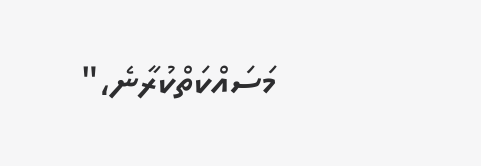މަސައްކަތްކުރާނެ،"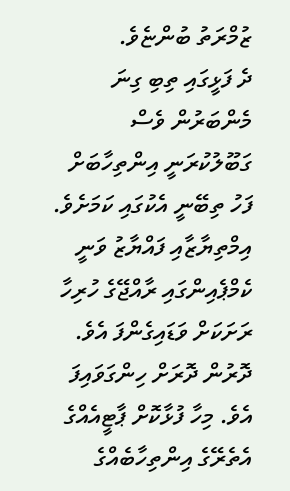ޒުމްރަތު ބުންޏެވެ.
ދެ ފަޅީގައި ތިބި ގިނަ މެންބަރުން ވެސް ގަބޫލުކުރަނީ އިންތިހާބަށް ފަހު ތިބޭނީ އެކުގައި ކަމަށެވެ.
އިމްތިޔާޒާއި ފައްޔާޒު ވަނީ ކެމްޕެއިންގައި ރާއްޖޭގެ ހުރިހާ ރަށަކަށް ވަޑައިގެންފަ އެވެ. ދޮރުން ދޮރަށް ހިންގަވައިފަ އެވެ. މިހާ ފުޅާކޮށް ޕާޓީއެއްގެ އެތެރޭގެ އިންތިހާބެއްގެ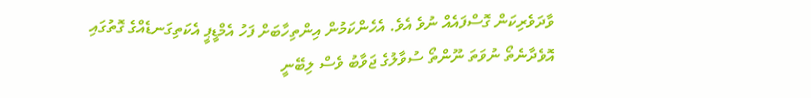ވާދަވެރިކަން ގޮސްފައެއް ނުވެ އެވެ. އެހެންކަމުން އިންތިހާބަށް ފަހު އެމްޑީޕީ އެކަތިގަނޑެއްގެ ގޮތުގައި އޮވެދާނެތޯ ނުވަތަ ނޫންތޯ ސުވާލުގެ ޖަވާބު ވެސް ލިބޭނީ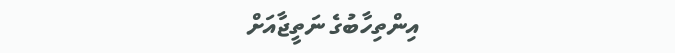އިންތިހާބުގެ ނަތީޖާއަށް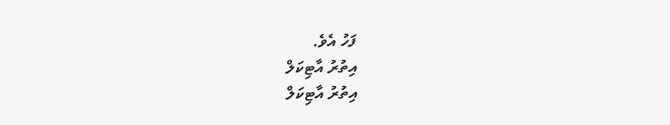ފަހު އެވެ.
އިތުރު އާޓިކަލް
އިތުރު އާޓިކަލް